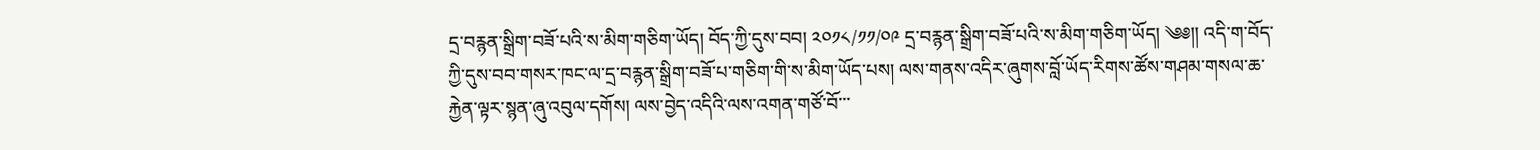དྲ་བརྙན་སྒྲིག་བཟོ་པའི་ས་མིག་གཅིག་ཡོད། བོད་ཀྱི་དུས་བབ། ༢༠༡༨/༡༡/༠༩ དྲ་བརྙན་སྒྲིག་བཟོ་པའི་ས་མིག་གཅིག་ཡོད། ༄༅།། འདི་ག་བོད་ཀྱི་དུས་བབ་གསར་ཁང་ལ་དྲ་བརྙན་སྒྲིག་བཟོ་པ་གཅིག་གི་ས་མིག་ཡོད་པས། ལས་གནས་འདིར་ཞུགས་བློ་ཡོད་རིགས་ཚོས་གཤམ་གསལ་ཆ་རྐྱེན་ལྟར་སྙན་ཞུ་འབུལ་དགོས། ལས་བྱེད་འདིའི་ལས་འགན་གཙོ་བོ་་་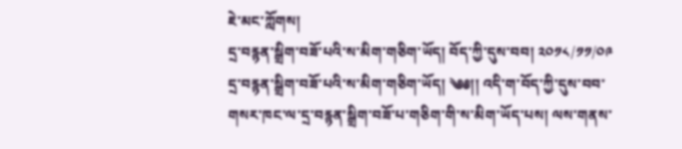ཇེ་མང་ཀློགས།
དྲ་བརྙན་སྒྲིག་བཟོ་པའི་ས་མིག་གཅིག་ཡོད། བོད་ཀྱི་དུས་བབ། ༢༠༡༨/༡༡/༠༩ དྲ་བརྙན་སྒྲིག་བཟོ་པའི་ས་མིག་གཅིག་ཡོད། ༄༅།། འདི་ག་བོད་ཀྱི་དུས་བབ་གསར་ཁང་ལ་དྲ་བརྙན་སྒྲིག་བཟོ་པ་གཅིག་གི་ས་མིག་ཡོད་པས། ལས་གནས་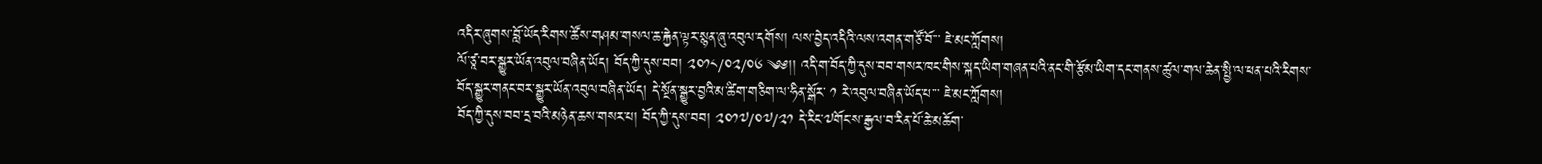འདིར་ཞུགས་བློ་ཡོད་རིགས་ཚོས་གཤམ་གསལ་ཆ་རྐྱེན་ལྟར་སྙན་ཞུ་འབུལ་དགོས། ལས་བྱེད་འདིའི་ལས་འགན་གཙོ་བོ་་་ ཇེ་མང་ཀློགས།
ལོ་ཙཱ་བར་སྒྱུར་ཡོན་འབུལ་བཞིན་ཡོད། བོད་ཀྱི་དུས་བབ། ༢༠༡༨/༠༢/༠༦ ༄༅།། འདི་ག་བོད་ཀྱི་དུས་བབ་གསར་ཁང་གིས་སྐད་ཡིག་གཞན་པའི་ནང་གི་རྩོམ་ཡིག་དང་གནས་ཚུལ་གལ་ཆེན་སྤྱི་ལ་ཕན་པའི་རིགས་བོད་སྒྱུར་གནང་བར་སྒྱུར་ཡོན་འབུལ་བཞིན་ཡོད། དེ་སྔོན་སྒྱུར་བྱའི་མ་ཚིག་གཅིག་ལ་ཧིན་སྒོར་ ༡ རེ་འབུལ་བཞིན་ཡོད་པ་་་ ཇེ་མང་ཀློགས།
བོད་ཀྱི་དུས་བབ་དྲ་བའི་མཉེན་ཆས་གསར་པ། བོད་ཀྱི་དུས་བབ། ༢༠༡༧/༠༧/༢༡ དེ་རིང་༧གོང་ས་རྒྱལ་བ་རིན་པོ་ཆེ་མཆོག་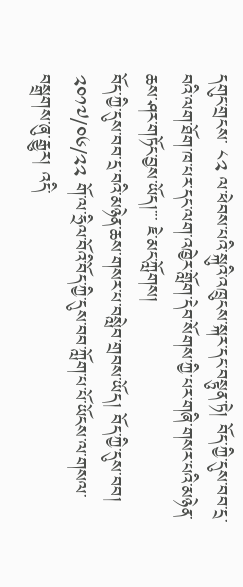དགུང་གྲངས་ ༨༢ ལ་ཕེབས་པའི་སྐུའི་འཁྲུངས་སྐར་དང་བསྟུན་ཏེ། བོད་ཀྱི་དུས་བབ་དྲ་བའི་ལག་ཐོག་ཁ་པར་དང་ལག་འཁྱེར་གློག་དེབ་སོགས་ཀྱི་པར་གཞི་གསར་པའི་མཉེན་ཆས་ཤར་གཏོང་བྱས་ཡོད།་་་ ཇེ་མང་ཀློགས།
བོད་ཀྱི་དུས་བབ་དྲ་བའི་མཉེན་ཆས་གསར་པ་བསླེབ་གྲབས་ཡོད། བོད་ཀྱི་དུས་བབ། ༢༠༡༧/༠༦/༢༢ གོ་ལ་ཧྲིལ་བོའི་བོད་ཀྱི་དུས་བབ་ཀློག་པ་པོ་ཡོངས་ལ་གསལ་བསྒྲགས་ཞུ་རྒྱུར། འདི་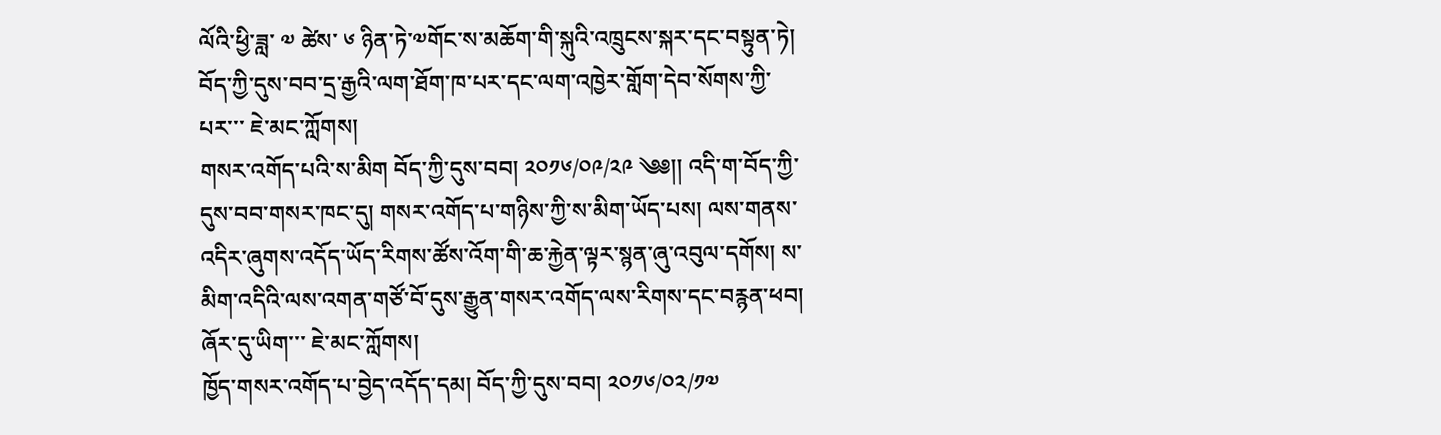ལོའི་ཕྱི་ཟླ་ ༧ ཚེས་ ༦ ཉིན་ཏེ་༧གོང་ས་མཆོག་གི་སྐུའི་འཁྲུངས་སྐར་དང་བསྟུན་ཏེ། བོད་ཀྱི་དུས་བབ་དྲ་རྒྱའི་ལག་ཐོག་ཁ་པར་དང་ལག་འཁྱེར་གློག་དེབ་སོགས་ཀྱི་པར་་་ ཇེ་མང་ཀློགས།
གསར་འགོད་པའི་ས་མིག བོད་ཀྱི་དུས་བབ། ༢༠༡༦/༠༩/༢༩ ༄༅།། འདི་ག་བོད་ཀྱི་དུས་བབ་གསར་ཁང་དུ། གསར་འགོད་པ་གཉིས་ཀྱི་ས་མིག་ཡོད་པས། ལས་གནས་འདིར་ཞུགས་འདོད་ཡོད་རིགས་ཚོས་འོག་གི་ཆ་རྐྱེན་ལྟར་སྙན་ཞུ་འབུལ་དགོས། ས་མིག་འདིའི་ལས་འགན་གཙོ་བོ་དུས་རྒྱུན་གསར་འགོད་ལས་རིགས་དང་བརྙན་ཕབ། ཞོར་དུ་ཡིག་་་ ཇེ་མང་ཀློགས།
ཁྱོད་གསར་འགོད་པ་བྱེད་འདོད་དམ། བོད་ཀྱི་དུས་བབ། ༢༠༡༦/༠༢/༡༧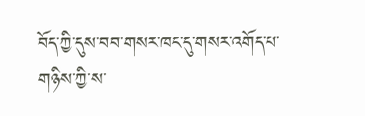བོད་ཀྱི་དུས་བབ་གསར་ཁང་དུ་གསར་འགོད་པ་གཉིས་ཀྱི་ས་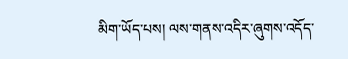མིག་ཡོད་པས། ལས་གནས་འདིར་ཞུགས་འདོད་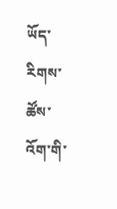ཡོད་རིགས་ཚོས་འོག་གི་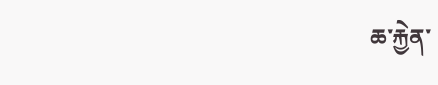ཆ་རྐྱེན་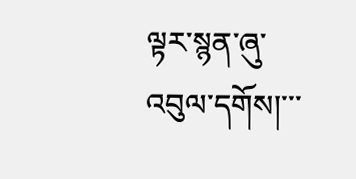ལྟར་སྙན་ཞུ་འབུལ་དགོས།་་་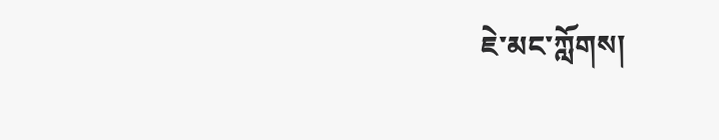ཇེ་མང་ཀློགས།